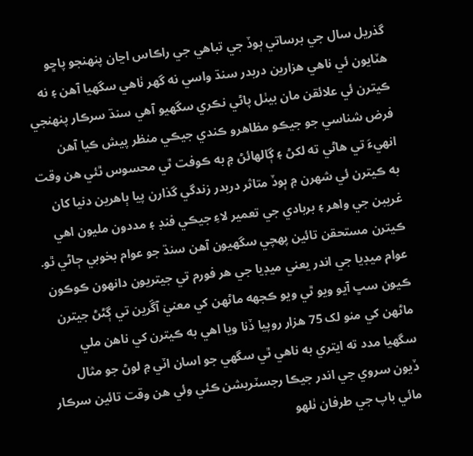گذريل سال جي برساتي ٻوڏ جي تباهي جي راڪاس اڃان پنهنجو پاڇو هٽايون ئي ناهي هزارين دربدر سنڌ واسي نه گھر ٺاهي سگھيا آهن ۽ نه ڪيترن ئي علائقن مان بيٺل پاڻي نڪري سگھيو آهي سنڌ سرڪار پنهنجي فرض شناسي جو جيڪو مظاهرو ڪندي جيڪي منظر پيش ڪيا آهن انهيءَ تي هاڻي ته لکڻ ۽ ڳالهائڻ ۾ به ڪوفت ٿي محسوس ٿئي هن وقت به ڪيترن ئي شهرن ۾ ٻوڏ متاثر دربدر زندگي گذارن پيا ٻاهرين دنيا کان غريبن جي واهر ۽ بربادي جي تعمير لاءِ جيڪي فنڊ ۽ مددون مليون اهي ڪيترن مستحقن تائين پهچي سگھيون آهن سنڌ جو عوام بخوبي ڄاڻي ٿو.
عوام ميڊيا جي اندر يعني ميڊيا جي هر فورم تي جيتريون دانهون ڪوڪون ڪيون سڀ آيو ويو ٿي ويو ڪجھه ماڻهن کي معنيٰ آڱرين تي ڳڻڻ جيترن ماڻهن کي منو لک 75 هزار روپيا ڏنا ويا اهي به ڪيترن کي ناهن ملي سگھيا مدد ته ايتري به ناهي ٿي سگھي جو اسان اٽي ۾ لوڻ جو مثال ڏيون سروي جي اندر جيڪا رجسٽريشن ڪئي وئي هن وقت تائين سرڪار مائي باپ جي طرفان ٺلهو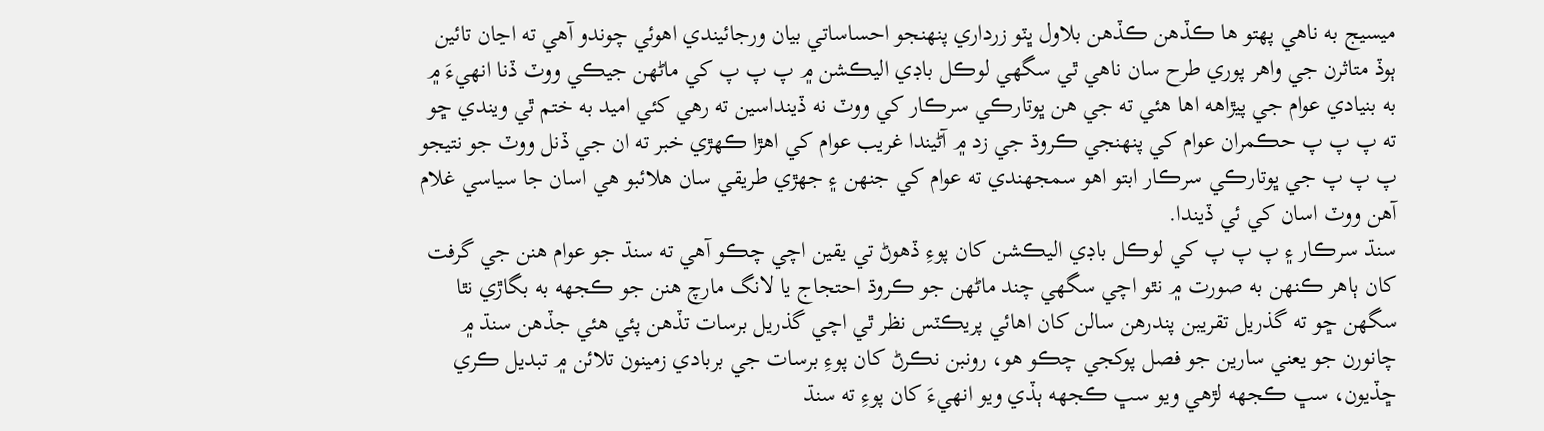ميسيج به ناهي پهتو ها ڪڏهن ڪڏهن بلاول ڀٽو زرداري پنهنجو احساساتي بيان ورجائيندي اهوئي چوندو آهي ته اڃان تائين ٻوڏ متاثرن جي واهر پوري طرح سان ناهي ٿي سگھي لوڪل باڊي اليڪشن ۾ پ پ پ کي ماڻهن جيڪي ووٽ ڏنا انهيءَ ۾ به بنيادي عوام جي پيڙاھه اها هئي ته جي هن ڀوتارڪي سرڪار کي ووٽ نه ڏينداسين ته رهي کئي اميد به ختم ٿي ويندي ڇو ته پ پ پ حڪمران عوام کي پنهنجي ڪروڌ جي زد ۾ آڻيندا غريب عوام کي اهڙا ڪهڙي خبر ته ان جي ڏنل ووٽ جو نتيجو پ پ پ جي ڀوتارڪي سرڪار ابتو اهو سمجھندي ته عوام کي جنهن ۽ جهڙي طريقي سان هلائبو هي اسان جا سياسي غلام آهن ووٽ اسان کي ئي ڏيندا.
سنڌ سرڪار ۽ پ پ پ کي لوڪل باڊي اليڪشن کان پوءِ ڏهوڻ تي يقين اچي چڪو آهي ته سنڌ جو عوام هنن جي گرفت کان ٻاهر ڪنهن به صورت ۾ نٿو اچي سگھي چند ماڻهن جو ڪروڌ احتجاج يا لانگ مارچ هنن جو ڪجھه به بگاڙي نٿا سگھن ڇو ته گذريل تقريبن پندرهن سالن کان اهائي پريڪٽس نظر ٿي اچي گذريل برسات تڏهن پئي هئي جڏهن سنڌ ۾ چانورن جو يعني سارين جو فصل پوکجي چڪو هو، رونبن نڪرڻ کان پوءِ برسات جي بربادي زمينون تلائن ۾ تبديل ڪري ڇڏيون، سڀ ڪجھه لڙهي ويو سڀ ڪجھه ٻڏي ويو انهيءَ کان پوءِ ته سنڌ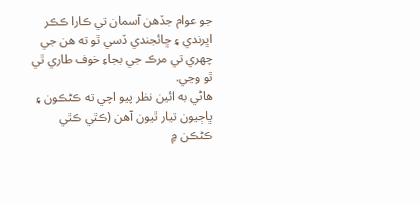جو عوام جڏهن آسمان تي ڪارا ڪڪر اڀرندي ۽ ڇائجندي ڏسي ٿو ته هن جي چهري تي مرڪ جي بجاءِ خوف طاري ٿي ٿو وڃي.
هاڻي به ائين نظر پيو اچي ته ڪڻڪون ۽ ڀاڄيون تيار ٿيون آهن (ڪٿي ڪٿي ڪڻڪن ۾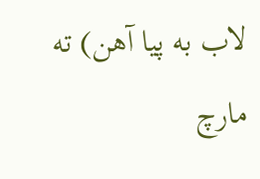لاب به پيا آهن) ته مارچ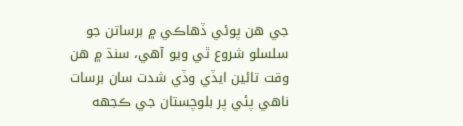جي هن پوئي ڏهاڪي ۾ برساتن جو سلسلو شروع ٿي ويو آهي، سنڌ ۾ هن وقت تائين ايڏي وڏي شدت سان برسات ناهي پئي پر بلوچستان جي ڪجھه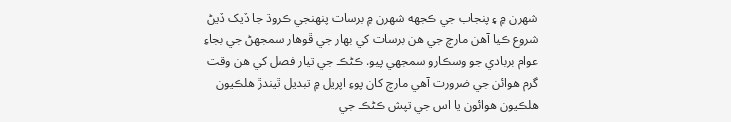شهرن ۾ ۽ پنجاب جي ڪجھه شهرن ۾ برسات پنهنجي ڪروڌ جا ڏيک ڏيڻ شروع ڪيا آهن مارچ جي هن برسات کي بهار جي ڦوهار سمجھڻ جي بجاءِ عوام بربادي جو وسڪارو سمجھي پيو. ڪڻڪ جي تيار فصل کي هن وقت گرم هوائن جي ضرورت آهي مارچ کان پوءِ اپريل ۾ تبديل ٿيندڙ هلڪيون هلڪيون هوائون يا اس جي تپش ڪڻڪ جي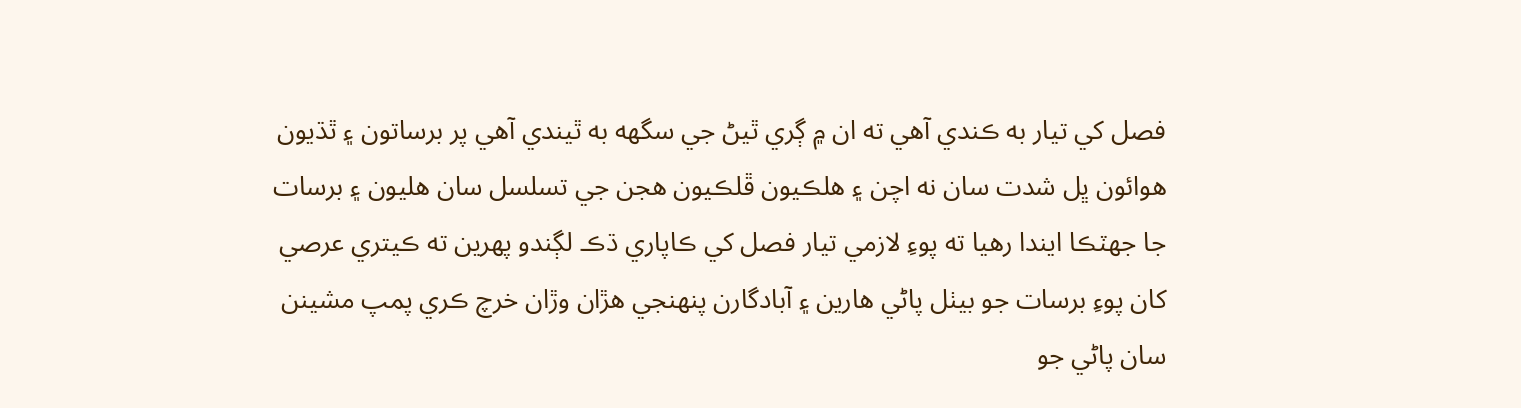فصل کي تيار به ڪندي آهي ته ان ۾ ڳري ٿيڻ جي سگھه به ٿيندي آهي پر برساتون ۽ ٿڌيون هوائون ڀل شدت سان نه اچن ۽ هلڪيون ڦلڪيون هجن جي تسلسل سان هليون ۽ برسات جا جھٽڪا ايندا رهيا ته پوءِ لازمي تيار فصل کي ڪاپاري ڌڪ لڳندو پهرين ته ڪيتري عرصي کان پوءِ برسات جو بيٺل پاڻي هارين ۽ آبادگارن پنهنجي هڙان وڙان خرچ ڪري پمپ مشينن سان پاڻي جو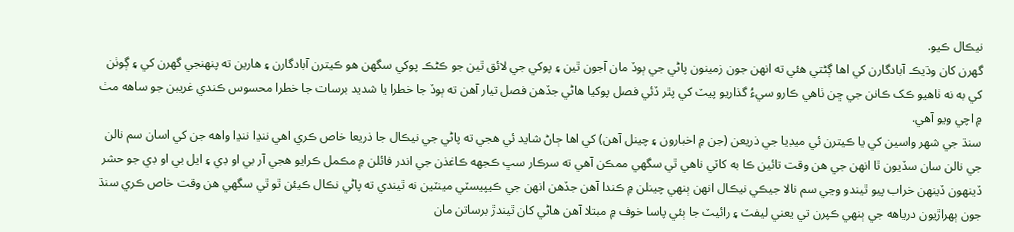نيڪال ڪيو.
گھرن کان وڌيڪ آبادگارن کي اها ڳڻتي هئي ته انهن جون زمينون پاڻي جي ٻوڏ مان آجون ٿين ۽ پوکي جي لائق ٿين جو ڪڻڪ پوکي سگھن هو ڪيترن آبادگارن ۽ هارين ته پنهنجي گھرن کي ۽ ڳوٺن کي به نه ٺاهيو ڪک ڪانن جي ڇن ٺاهي ڪارو سيءُ گذاريو پيٽ کي پٿر ڏئي فصل پوکيا هاڻي جڏهن فصل تيار آهن ته ٻوڏ جا خطرا يا شديد برسات جا خطرا محسوس ڪندي غريبن جو ساھه مٺ ۾ اچي ويو آهي.
سنڌ جي شهر واسين کي يا ڪيترن ئي ميڊيا جي ذريعن (جن ۾ اخبارون ۽ چينل آهن) کي اها ڄاڻ شايد ئي هجي ته پاڻي جي نيڪال جا ذريعا خاص ڪري اهي ننڍا ننڍا واھه جن کي اسان سم نالن جي نالن سان سڏيون ٿا انهن جي هن وقت تائين ڪا به کاٽي ناهي ٿي سگھي ممڪن آهي ته سرڪار سڀ ڪجھه ڪاغذن جي اندر فائلن ۾ مڪمل ڪرايو هجي آر بي او ڊي ۽ ايل بي او ڊي جو حشر ڏينهون ڏينهن خراب پيو ٿيندو وڃي سم نالا جيڪي نيڪال انهن ٻنهي چينلن ۾ ڪندا آهن جڏهن انهن جي ڪيپيسٽي مينٽين نه ٿيندي ته پاڻي نڪال ڪيئن ٿو ٿي سگھي هن وقت خاص ڪري سنڌ جون ٻهراڙيون درياھه جي ٻنهي ڪپرن تي يعني ليفٽ ۽ رائيٽ جا ٻئي پاسا خوف ۾ مبتلا آهن هاڻي کان ٿيندڙ برساتن مان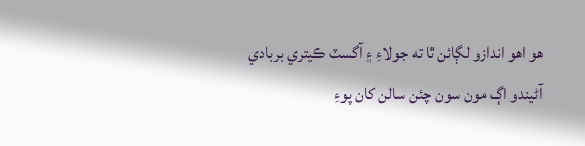هو اهو اندازو لڳائن ٿا ته جولاءِ ۽ آگسٽ ڪيتري بربادي آڻيندو اڳ مون سون چئن سالن کان پوءِ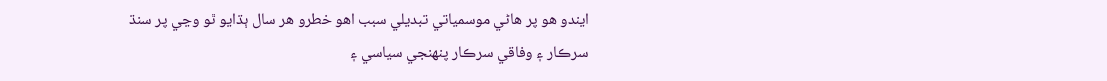ايندو هو پر هاڻي موسمياتي تبديلي سبب اهو خطرو هر سال ٻڌايو ٿو وڃي پر سنڌ سرڪار ۽ وفاقي سرڪار پنهنجي سياسي ۽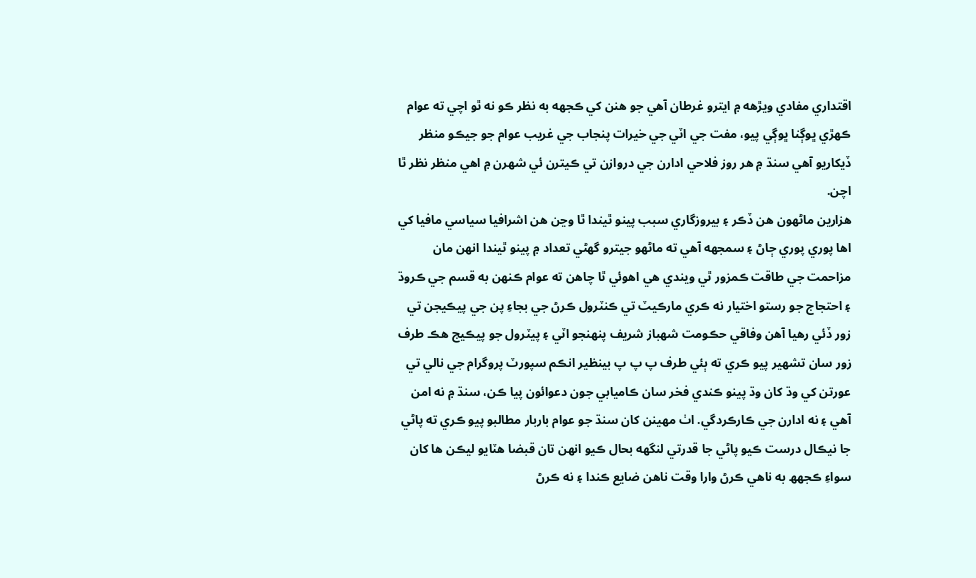اقتداري مفادي ويڙھه ۾ ايترو غرطان آهي جو هنن کي ڪجھه به نظر ڪو نه ٿو اچي ته عوام ڪهڙي ڀوڳنا ڀوڳي پيو، مفت جي اٽي جي خيرات پنجاب جي غريب عوام جو جيڪو منظر ڏيکاريو آهي سنڌ ۾ هر روز فلاحي ادارن جي دروازن تي ڪيترن ئي شهرن ۾ اهي منظر نظر ٿا اچن.
هزارين ماڻهون هن ڏڪر ۽ بيروزگاري سبب پينو ٿيندا ٿا وڃن هن اشرافيا سياسي مافيا کي اها پوري پوري ڄاڻ ۽ سمجھه آهي ته ماڻهو جيترو گھڻي تعداد ۾ پينو ٿيندا انهن مان مزاحمت جي طاقت ڪمزور ٿي ويندي هي اهوئي ٿا چاهن ته عوام ڪنهن به قسم جي ڪروڌ ۽ احتجاج جو رستو اختيار نه ڪري مارڪيٽ تي ڪنٽرول ڪرڻ جي بجاءِ پن جي پيڪيجن تي زور ڏئي رهيا آهن وفاقي حڪومت شهباز شريف پنهنجو اٽي ۽ پيٽرول جو پيڪيج هڪ طرف زور سان تشهير پيو ڪري ته ٻئي طرف پ پ پ بينظير انڪم سپورٽ پروگرام جي نالي تي عورتن کي وڌ کان وڌ پينو ڪندي فخر سان ڪاميابي جون دعوائون پيا ڪن، سنڌ ۾ نه امن آهي ۽ نه ادارن جي ڪارڪردگي. اٺ مهينن کان سنڌ جو عوام باربار مطالبو پيو ڪري ته پاڻي جا نيڪال درست ڪيو پاڻي جا قدرتي لنگهه بحال ڪيو انهن تان قبضا هٽايو ليڪن ها کان سواءِ ڪجهھ به ناهي ڪرڻ وارا وقت ناهن ضايع ڪندا ۽ نه ڪرڻ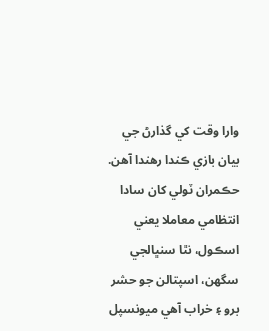وارا وقت کي گذارڻ جي بيان بازي ڪندا رهندا آهن.
حڪمران ٽولي کان سادا انتظامي معاملا يعني اسڪول، نٿا سنڀالجي سگھن، اسپتالن جو حشر برو ۽ خراب آهي ميونسپل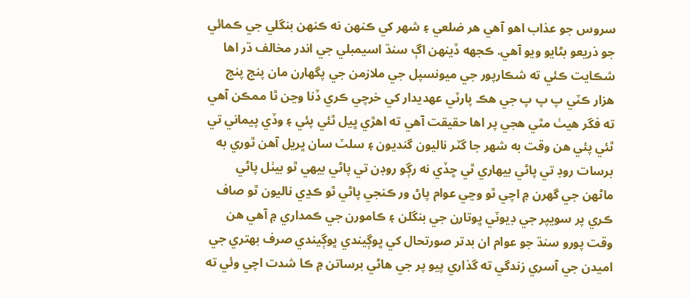سروس جو عذاب اهو آهي هر ضلعي ۽ شهر کي ڪنهن نه ڪنهن بنگلي جي ڪمائي جو ذريعو بڻايو ويو آهي. ڪجھه ڏينهن اڳ سنڌ اسيمبلي جي اندر مخالف ڌر اها شڪايت ڪئي ته شڪارپور جي ميونسپل جي ملازمن جي پگھارن مان پنج پنج هزار ڪٽي پ پ پ جي هڪ پارٽي عهديدار کي خرچي ڪري ڏنا وڃن ٿا ممڪن آهي ته فگر هيٺ مٿي هجي پر اها حقيقت آهي ته اهڙي ڀيل ٿئي پئي ۽ وڏي پيماني تي ٿئي پئي هن وقت به شهر جا گٽر ناليون گنديون ۽ سلٽ سان ڀريل آهن ٿوري به برسات روڊ تي پاڻي بيهاري ٿي ڇڏي نه رڳو روڊن تي پاڻي بيهي ٿو بيٺل پاڻي ماڻهن جي گھرن ۾ اچي ٿو وڃي عوام پاڻ ور ڪنجي پاڻي ٿو ڪڍي ناليون ٿو صاف ڪري پر سويپر جي ڊيوٽي ڀوتارن جي بنگلن ۽ ڪامورن جي ڪمداري ۾ آهي هن وقت پورو سنڌ جو عوام ان بدتر صورتحال کي ڀوڳيندي ڀوڳيندي صرف بهتري جي اميدن جي آسري زندگي ته گذاري پيو پر جي هاڻي برساتن ۾ ڪا شدت اچي وئي ته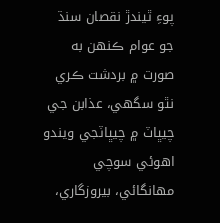پوءِ ٿيندڙ نقصان سنڌ جو عوام ڪنهن به صورت ۾ بردشت ڪري نٿو سگھي، عذابن جي چيڀاٽ ۾ چيڀاٽجي ويندو اهوئي سوچي مهانگائي، بيروزگاري،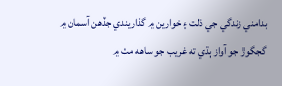بدامني زندگي جي ذلت ۽ خوارين ۾ گذاريندي جڏهن آسمان ۾ گجگوڙ جو آواز ٻڌي ته غريب جو ساھه مٺ ۾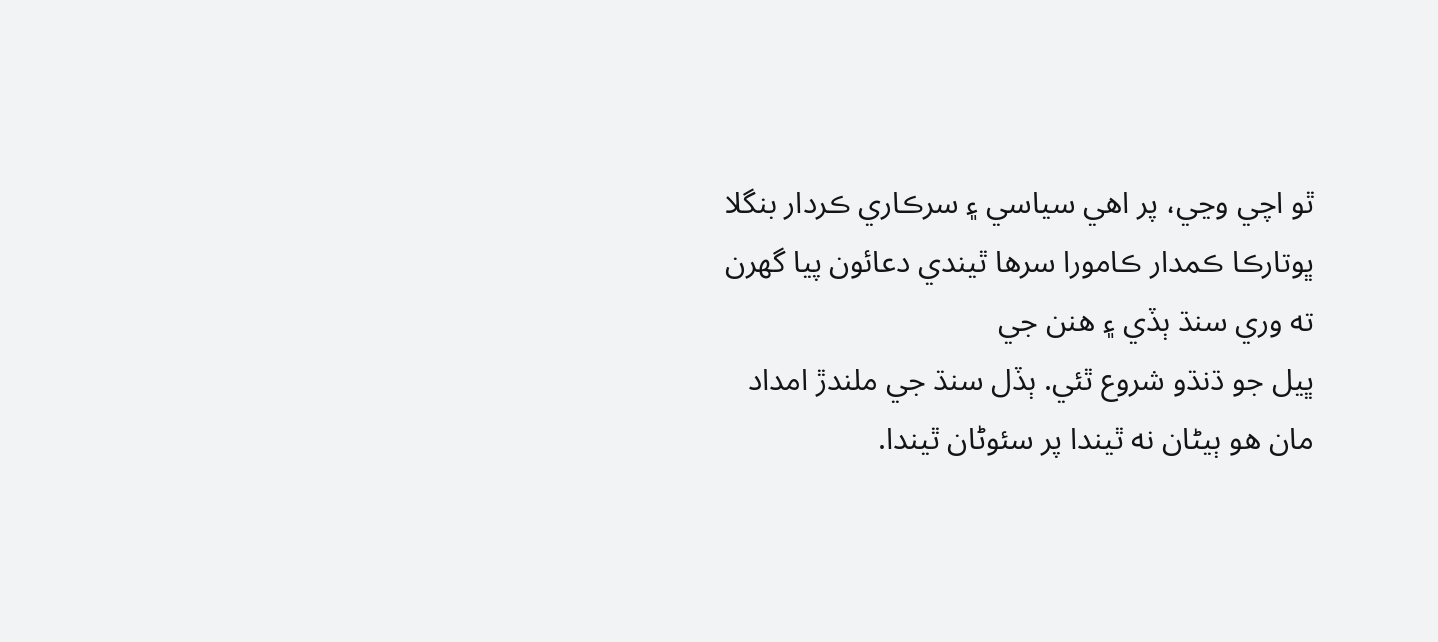ٿو اچي وڃي، پر اهي سياسي ۽ سرڪاري ڪردار بنگلا ڀوتارڪا ڪمدار ڪامورا سرها ٿيندي دعائون پيا گھرن ته وري سنڌ ٻڏي ۽ هنن جي
ڀيل جو ڌنڌو شروع ٿئي. ٻڏل سنڌ جي ملندڙ امداد مان هو ٻيڻان نه ٿيندا پر سئوڻان ٿيندا.